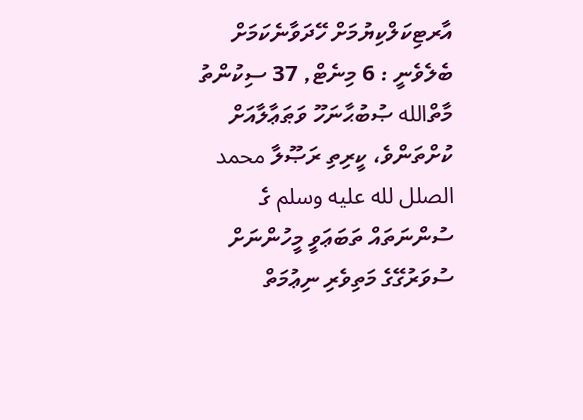އާރޓިކަލްކިޔުމަށް ހޭދަވާނެކަމަށް ބެލެވެނީ : 6 މިނެޓް, 37 ސިކުންތު
މާތްالله ޞުބުޙާނަހޫ ވަޠަޢާލާއަށް ކުށްތަންވެ، ކީރިތި ރަޞޫލާ محمد الصلل لله عليه وسلم ގެ ސުންނަތައް ތަބަޢަވީ މީހުންނަށް ސުވަރުގޭގެ މަތިވެރި ނިޢުމަތް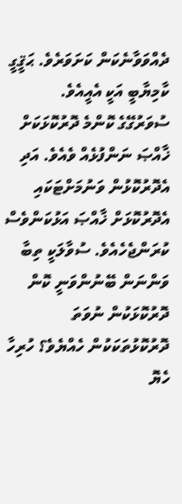ދެއްވަވާނެކަން ކަށަވަރެވެ. ޙަޤީގީ ކާމިޔާބީ އަކީ އެއީއެވެ.
ސުވަރުގޭގެ ކޮންމެ ދޮރުކޮޅަކަށް ޚާއްޞަ ނަންފުޅެއް ވެއެވެ. އަދި އެދޮރުކޮޅުން ވަނުމަށްޓަކައި އެދޮރުކޮޅަށް ޚާއްޞަ އަޅުކަންވެސް ކުރަންޖެހެއެވެ. ސުވާލަކީ ތިބާ ވަންނަން ބޭނުންވަނީ ކޮން ދޮރުކޮޅަކުން ނުވަތަ ދޮރުކޮޅުތަކަކުން ހެއްޔެވެ؟ ހުރިހާ ހެޔޮ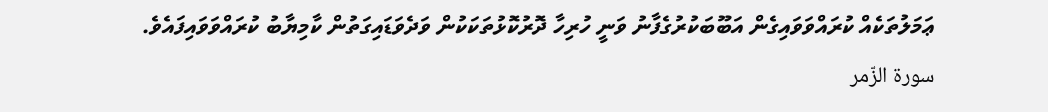ޢަމަލުތަކެއް ކުރައްވަވައިގެން އަބޫބަކުރުގެފާނު ވަނީ ހުރިހާ ދޮރުކޮޅުތަކަކުން ވަދެވަޑައިގަތުން ކާމިޔާބު ކުރައްވަވައިފައެވެ.
سورة الزّمر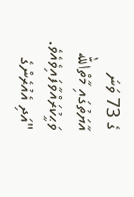ގެ 73 ވަނަ އާޔަތުގައި މާތްالله ވަޙީކުރައްވާފައިވެއެވެ. "އަދި އެއުރެންގެ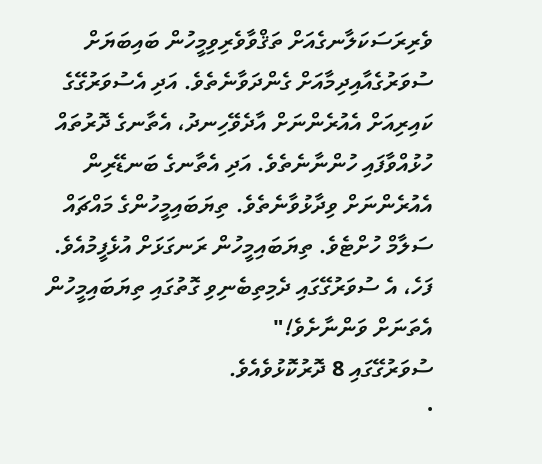ވެރިރަސަކަލާނގެއަށް ތަޤްވާވެރިވިމީހުން ބައިބަޔަށް ސުވަރުގެއާއިދިމާއަށް ގެންދަވާނެތެވެ. އަދި އެސުވަރުގޭގެ ކައިރިއަށް އެއުރެންނަށް އާދެވޭހިނދު، އެތާނގެ ދޮރުތައް ހުޅުއްވާފައި ހުންނާނެތެވެ. އަދި އެތާނގެ ބަނޑޭރިން އެއުރެންނަށް ވިދާޅުވާނެތެވެ. ތިޔަބައިމީހުންގެ މައްޗައް ސަލާމް ހުށްޓެވެ. ތިޔަބައިމީހުން ރަނގަޅަށް އުޅެފީމުއެވެ. ފަހެ، އެ ސުވަރުގޭގައި ދެމިތިބެނިވި ގޮތުގައި ތިޔަބައިމީހުން އެތަނަށް ވަންނާށެވެ!"
ސުވަރުގޭގައި 8 ދޮރުކޮޅުވެއެވެ.
·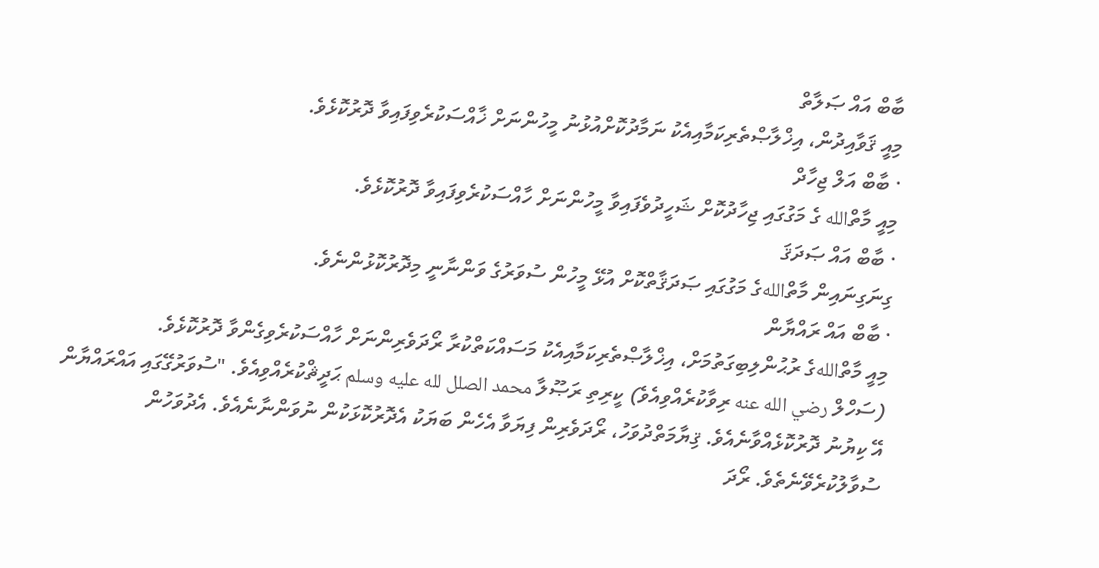ބާބް އައް ޞަލާތް
މިއީ ޤަވާއިދުން، އިޚްލާޞްތެރިކަމާއިއެކު ނަމާދުކޮށްއުޅުނު މީހުންނަށް ޚާއްސަކުރެވިފައިވާ ދޮރުކޮޅެވެ.
· ބާބް އަލް ޖިހާދް
މިއީ މާތްالله ގެ މަގުގައި ޖިހާދުކޮށް ޝަހީދުވެފައިވާ މީހުންނަށް ހާއްސަކުރެވިފައިވާ ދޮރުކޮޅެވެ.
· ބާބް އައް ޞަދަޤަ
ގިނަގިނައިން މާތްاللهގެ މަގުގައި ޞަދަޤާތްކޮށް އުޅޭ މީހުން ސުވަރުގެ ވަންނާނީ މިދޮރުކޮޅުންނެވެ.
· ބާބް އައް ރައްޔާން
މިއީ މާތްاللهގެ ރުޙުންލިބިގަތުމަށް، އިޚްލާޞްތެރިކަމާއިއެކު މަސައްކަތްކުރާ ރޯދަވެރިންނަށް ހާއްސަކުރެވިގެންވާ ދޮރުކޮޅެވެ.
(ސަހްލް رضي الله عنه ރިވާކުރެއްވިއެވެ) ކީރިތި ރަޞޫލާ محمد الصلل لله عليه وسلم ޙަދީޘްކުރެއްވިއެވެ. "ސުވަރުގޭގައި އައްރައްޔާން އޭ ކިޔުނު ދޮރުކޮޅެއްވާނެއެވެ. ޤިޔާމަތްދުވަހު، ރޯދަވެރިން ފިޔަވާ އެހެން ބަޔަކު އެދޮރުކޮޅަކުން ނުވަންނާނެއެވެ. އެދުވަހުން ސުވާލުކުރެވޭނެތެވެ. ރޯދަ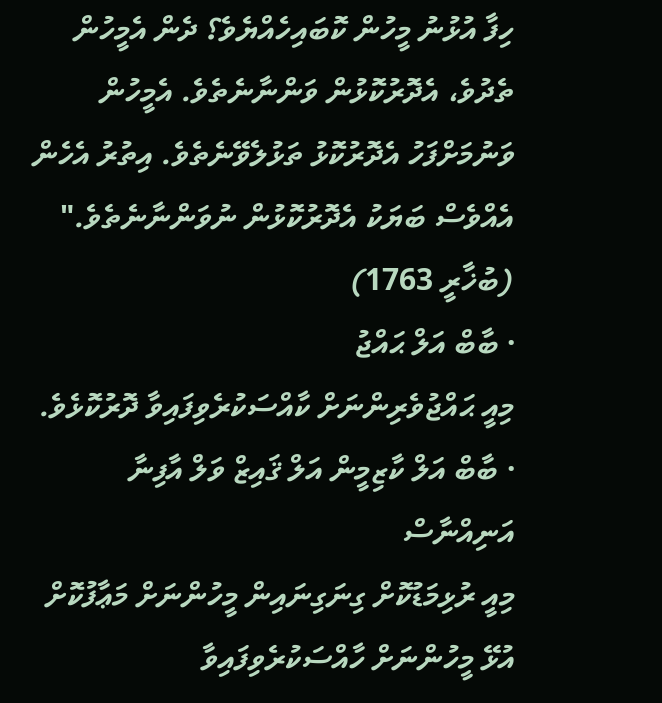ހިފާ އުޅުނު މީހުން ކޮބައިހެއްޔެވެ؟ ދެން އެމީހުން ތެދުވެ، އެދޮރުކޮޅުން ވަންނާނެތެވެ. އެމީހުން ވަނުމަށްފަހު އެދޮރުކޮޅު ތަޅުލެވޭނެތެވެ. އިތުރު އެހެން އެއްވެސް ބަޔަކު އެދޮރުކޮޅުން ނުވަންނާނެތެވެ." (ބުޚާރީ 1763)
· ބާބް އަލް ޙައްޖު
މިއީ ޙައްޖުވެރިންނަށް ކާއްސަކުރެވިފައިވާ ދޮރުކޮޅެވެ.
· ބާބް އަލް ކާޒިމީން އަލް ޤައިޒް ވަލް އާފިނާ އަނިއްނާސް
މިއީ ރުޅިމަޑުކޮށް ގިނަގިނައިން މީހުންނަށް މަޢާފުކޮށް އުޅޭ މީހުންނަށް ހާއްސަކުރެވިފައިވާ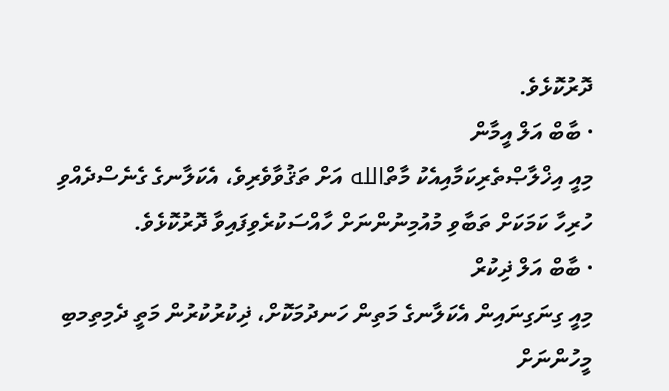ދޮރުކޮޅެވެ.
· ބާބް އަލް އީމާން
މިއީ އިޚްލާޞްތެރިކަމާއިއެކު މާތްالله އަށް ތަޤުވާވެރިވެ، އެކަލާނގެ ގެނެސްދެއްވި ހުރިހާ ކަމަކަށް ތަބާވި މުއުމިނުންނަށް ހާއްސަކުރެވިފައިވާ ދޮރުކޮޅެވެ.
· ބާބް އަލް ޛިކުރް
މިއީ ގިނަގިނައިން އެކަލާނގެ މަތިން ހަނދުމަކޮށް، ޛިކުރުކުރުން މަތީ ދެމިތިމބި މީހުންނަށް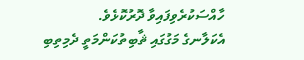ހާއްސަކުރެވިފައިވާ ދޮރުކޮޅެވެ.
އެކަލާނގެ މަގުގައި ޘާބިތުކަންމަތީ ދެމިތިބި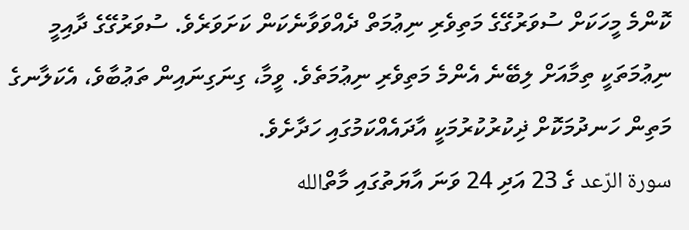ކޮންމެ މީހަކަށް ސުވަރުގޭގެ މަތިވެރި ނިޢުމަތް ދެއްވަވާނެކަން ކަށަވަރެވެ. ސުވަރުގޭގެ ދާއިމީ ނިޢުމަތަކީ ތިމާއަށް ލިބޭނެ އެންމެ މަތިވެރި ނިޢުމަތެވެ. ވީމާ، ގިނަގިނައިން ތަޢުބާވެ، އެކަލާނގެ މަތިން ހަނދުމަކޮށް ޛިކުރުކުރުމަކީ އާދައެއްކަމުގައި ހަދާށެވެ.
سورة الرّعد ގެ 23 އަދި 24 ވަނަ އާޔަތުގައި މާތްالله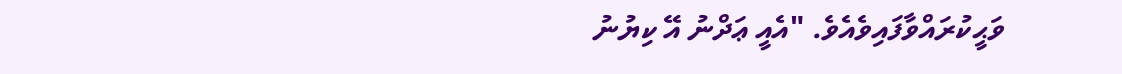ވަޙީކުރައްވާފައިވެއެވެ. "އެއީ ޢަދްނު އޭ ކިޔުނު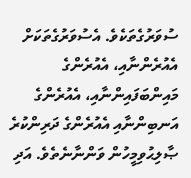ސުވަރުގެތަކެވެ. އެސުވަރުގެތަކަށް އެއުރެންނާއި، އެއުރެންގެ މައިންބަފައިންނާއި، އެއުރެންގެ އަނބިންނާއި އެއުރެންގެ ދަރިންކުރެ ޞާލިޙުވިމީހުން ވަންނާނެތެވެ. އަދި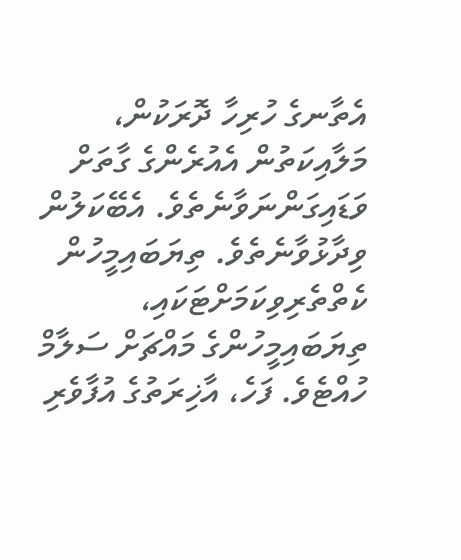އެތާނގެ ހުރިހާ ދޮރަކުން، މަލާއިކަތުން އެއުރެންގެ ގާތަށް ވަޑައިގަންނަވާނެތެވެ. އެބޭކަލުން ވިދާޅުވާނެތެވެ. ތިޔަބައިމީހުން ކެތްތެރިވިކަމަށްޓަކައި، ތިޔަބައިމީހުންގެ މައްޗަށް ސަލާމް ހުއްޓެވެ. ފަހެ، އާޚިރަތުގެ އުފާވެރި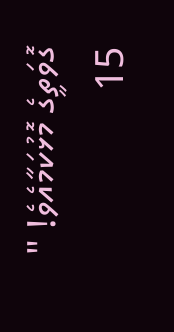ގޮވަތީގެ މޮޅުކަމާއެވެ! "
15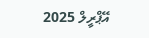އޭޕްރީލް 2025